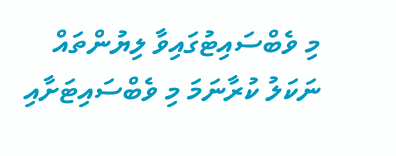މި ވެބްސައިޓުގައިވާ ލިޔުންތައް ނަކަލު ކުރާނަމަ މި ވެބްސައިޓަށާއި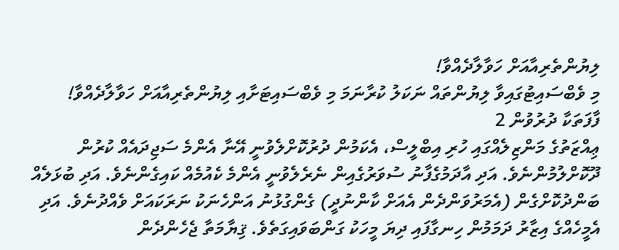ލިޔުންތެރިއާއަށް ހަވާލާދެއްވާ!
މި ވެބްސައިޓުގައިވާ ލިޔުންތައް ނަކަލު ކުރާނަމަ މި ވެބްސައިޓަށާއި ލިޔުންތެރިއާއަށް ހަވާލާދެއްވާ!
ފާފަތަކާ ދުރުވުން 2
ޢިއްޒަތުގެ މަންޒިލެއްގައި ހުރި އިބްލީސް، އެކަމުން ދުރުކޮށްލެވުނީ އޭނާ އެންމެ ސަޖިދައެއް ކުރުން ދޫކޮށްލުމުންނެވެ. އަދި އާދަމުގެފާނު ސުވަރުގެއިން ނެރެލެވުނީ އެންމެ ކެއުމެއް ކައިގެންނެވެ. އަދި ބުޅަލެއް ބަންދުކޮށްގެން (އެމަރުވަންދެން އެއަށް ކާންނުދީ) ގެންގުޅުނު އަންހެނަކު ނަރަކައަށް ވެއްދުނެވެ. އަދި އެމީހެއްގެ އިޒާރު ދަމަމުން ހިނގާފައި ދިޔަ މީހަކު ގަންބަވައިގަތެވެ. ޤިޔާމަތާ ޖެހެންދެން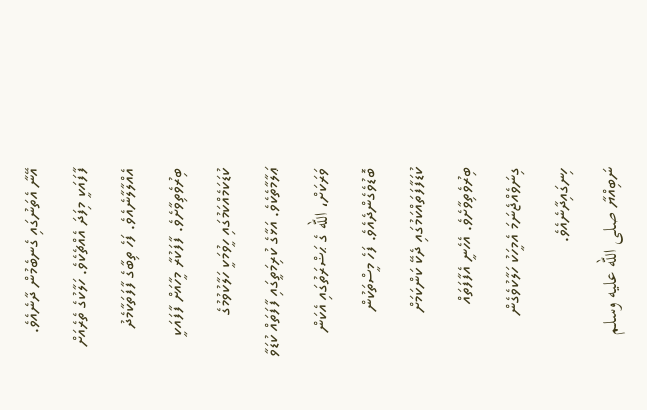އޭނާ އެތަނުގައި ގެނބެމުން ދާނެއެވެ.
ފާފައަކީ މިފަދަ އެއްޗެކެވެ. ހަލާކުގެ ތެރެއަށް އެއްލާލާނެއެވެ. ފަހެ ތިބާގެ ފާފަތަކާމެދު ބިރުވެތިވާށެވެ. ފާފަކުރާ މީހާއަށް ފާފައަކީ ކުޑަކަމެއްކަމުގައި ހީވުމަކީ ހަލާކުވުމުގެ ޢަލާމާތެކެވެ. އަޅާގެ ކުރިމަތީގައި ފާފަތައް ކުޑަވާ ވަރަކަށް، الله ގެ ޙަޟްރަތުގައި އެކަން ބޮޑުވެގެންދެއެވެ. ފަހެ މީސްތަކުން ކުޑަފާފަތައްކަމުގައި ދެކޭ ކަންކަމަށް ބިރުވެތިވާށެވެ. އެހެނީ އެފާފަތައް ގިނަވެއްޖެނަމަ އެމީހަކު ހަލާކުވެގެން ހިނގައިދާނެއެވެ.
ނަބިއްޔާ صلى الله عليه وسلم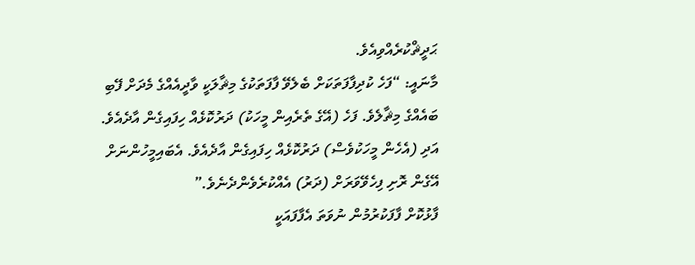ޙަދީޘްކުރެއްވިއެވެ.
މާނައީ: “ފަހެ ކުދިފާފަތަކަށް ބެލެވޭ ފާފަތަކުގެ މިޘާލަކީ ވާދީއެއްގެ މެދަށް ފޭބި ބައެއްގެ މިޘާލެވެ. ފަހެ (އޭގެ ތެރެއިން މީހަކު) ދަރުކޮޅެއް ހިފައިގެން އާދެއެވެ. އަދި (އެހެން މީހަކުވެސް) ދަރުކޮޅެއް ހިފައިގެން އާދެއެވެ. އެބައިމީހުންނަށް އޭގެން ރޮށި ފިހެވޭވަރަށް (ދަރު) އެއްކުރެވެންދެނެވެ.”
ފާޅުކޮށް ފާފަކުރުމުން ނުވަތަ އެފާފައަކީ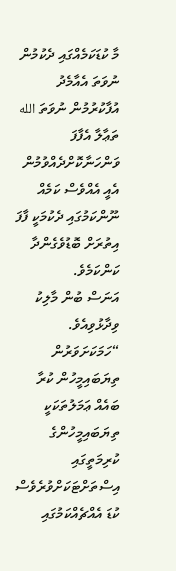މާ ކުޑަކަމެއްގައި ދެކުމުން ނުވަތަ އެއާމެދު އުފާކުރުމުން ނުވަތަ الله ތަޢާލާ އެފާފަ ވަންހަނާކޮށްދެއްވުމުން އެއީ އެއްވެސް ކަމެއް ނޫންކަމުގައި ދެކުމަކީ ފާފަ އިތުރަށް ބޮޑުވެގެންދާ ކަންކަމެވެ.
އަނަސް ބުން މާލިކު ވިދާޅުވިއެވެ.
“ހަމަކަށަވަރުން ތިޔަބައިމީހުން ކުރާ ބައެއް ޢަމަލުތަކަކީ ތިޔަބައިމީހުންގެ ކުރިމަތީގައި އިސްތަށްޓަކަށްވުރެވެސް ކުޑަ އެއްޗެއްކަމުގައި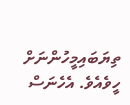ތިޔަބައިމީހުންނަށް ހީވެއެވެ. އެހެނަސް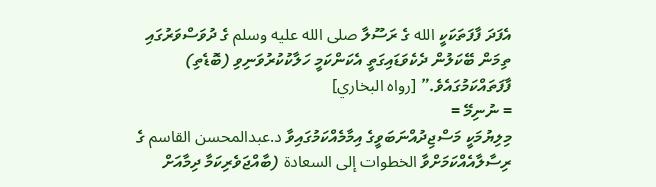އެފަދަ ފާފަތަކަކީ الله ގެ ރަސޫލާ صلى الله عليه وسلم ގެ ދުވަސްވަރުގައި ތިމަން ބޭކަލުން ދެކެވަޑައިގަތީ އެކަންކަމީ ހަލާކުކުރުވަނިވި (ބޮޑެތި) ފާފަތައްކަމުގައެވެ.” [رواه البخاري]
= ނުނިމޭ =
މިލިޔުމަކީ މަސްޖިދުއްނަބަވީގެ އިމާމެއްކަމުގައިވާ د.عبدالمحسن القاسم ގެ ރިސާލާއެއްކަމަށްވާ الخطوات إلى السعادة (ބާއްޖަވެރިކަމާ ދިމާއަށް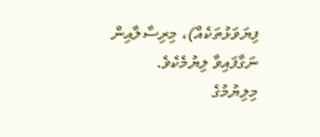ފިޔަވަޅުތަކެއް)، މިރިސާލާއިން ނަގާފައިވާ ލިޔުމެކެވެ.
މިލިޔުމުގެ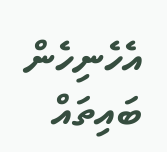އެހެނިހެން ބައިތައް